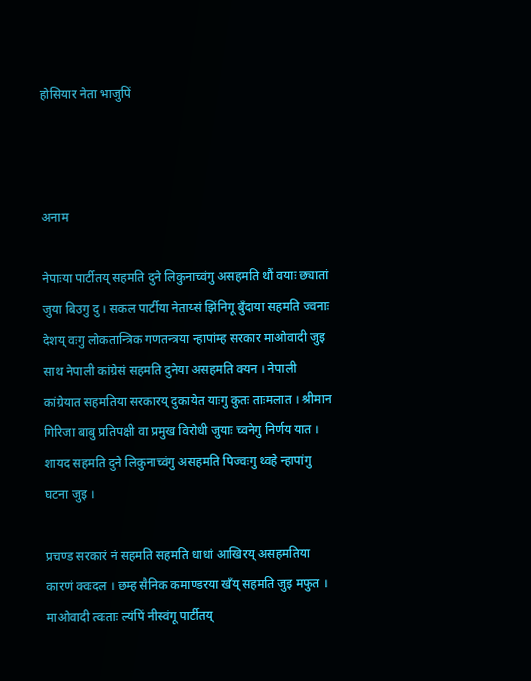होसियार नेता भाजुपिं



अनाम

नेपाःया पार्टीतय् सहमति दुने लिकुनाच्वंगु असहमति थौं वयाः छ्यातां जुया बिउगु दु । सकल पार्टीया नेताय्सं झिंनिगू बुँदाया सहमति ज्वनाः देशय् वःगु लोकतान्त्रिक गणतन्त्रया न्हापांम्ह सरकार माओवादी जुइ साथ नेपाली कांग्रेसं सहमति दुनेया असहमति क्यन । नेपाली कांग्रेयात सहमतिया सरकारय् दुकायेत याःगु कुतः ताःमलात । श्रीमान गिरिजा बाबु प्रतिपक्षी वा प्रमुख विरोधी जुयाः च्वनेगु निर्णय यात । शायद सहमति दुने लिकुनाच्वंगु असहमति पिज्वःगु थ्वहे न्हापांगु घटना जुइ ।

प्रचण्ड सरकारं नं सहमति सहमति धाधां आखिरय् असहमतिया कारणं क्वःदल । छम्ह सैनिक कमाण्डरया खँय् सहमति जुइ मफुत । माओवादी त्वःताः ल्यंपिं नीस्वंगू पार्टीतय्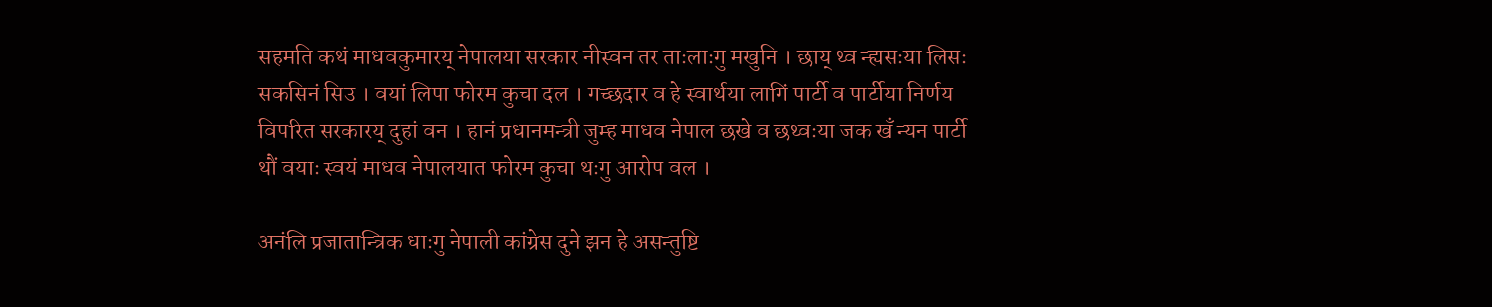सहमति कथं माधवकुमारय् नेपालया सरकार नीस्वन तर ताःलाःगु मखुनि । छाय् थ्व न्ह्यसःया लिसः सकसिनं सिउ । वयां लिपा फोरम कुचा दल । गच्छदार व हे स्वार्थया लागिं पार्टी व पार्टीया निर्णय विपरित सरकारय् दुहां वन । हानं प्रधानमन्त्री जुम्ह माधव नेपाल छखे व छथ्वःया जक खँ न्यन पार्टी थौं वयाः स्वयं माधव नेपालयात फोरम कुचा थःगु आरोप वल ।

अनंलि प्रजातान्त्रिक धाःगु नेपाली कांग्रेस दुने झन हे असन्तुष्टि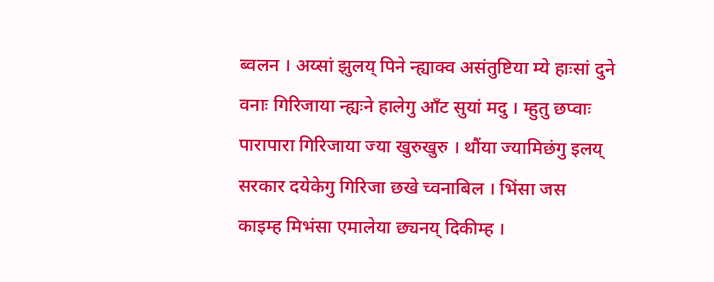ब्वलन । अय्सां झुलय् पिने न्ह्याक्व असंतुष्टिया म्ये हाःसां दुने वनाः गिरिजाया न्ह्यःने हालेगु आँट सुयां मदु । म्हुतु छप्वाः पारापारा गिरिजाया ज्या खुरुखुरु । थौंया ज्यामिछंगु इलय् सरकार दयेकेगु गिरिजा छखे च्वनाबिल । भिंसा जस काइम्ह मिभंसा एमालेया छ्यनय् दिकीम्ह ।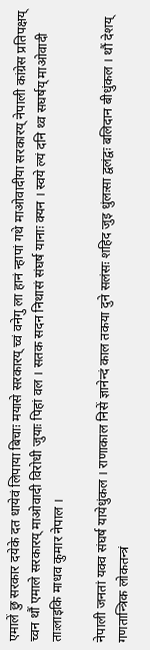एमालें छु सरकार दयेके दत धायेवं लिपाया बिचाः मयासे सरकारय् च्वं वनेगु ला हानं न्हापां गथे माओवादीया सरकारय् नेपाली कांग्रेस प्रतिपक्षय् च्वन थौं एमाले सरकारय् माओवादी विरोधी जुयाः पिहां वल । सतक सदन निथासं संघर्ष यानाः क्यन । स्वये ल्यं दनि थ्व सघर्षय् माओवादी ताःलाइकि माधव कुमार नेपाल ।

नेपाली जनतां यक्व संघर्ष यायेधुंकल । राणाकाल निसें ज्ञानेन्दं काल तकया दुने सलंसः शहिद जुइ धुंलःसा द्वलंद्वः बलिदान बीधुंकल । थौं देशय् गणतान्त्रिक लोकतन्त्रं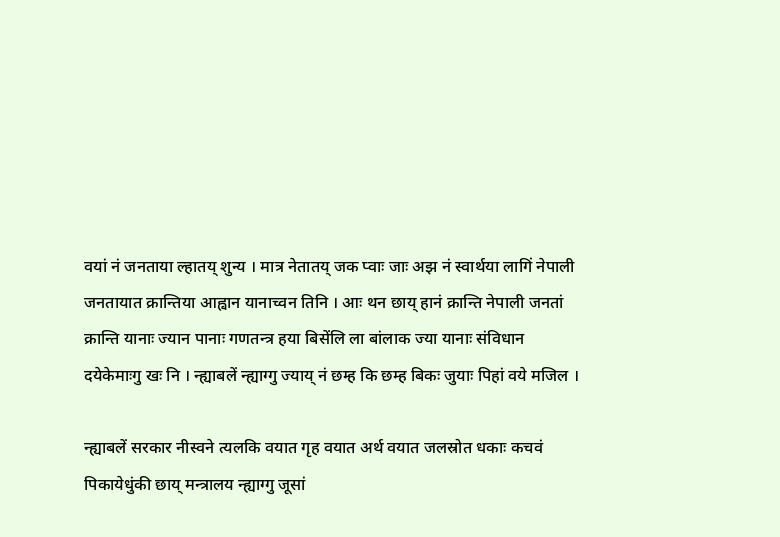वयां नं जनताया ल्हातय् शुन्य । मात्र नेतातय् जक प्वाः जाः अझ नं स्वार्थया लागिं नेपाली जनतायात क्रान्तिया आह्वान यानाच्वन तिनि । आः थन छाय् हानं क्रान्ति नेपाली जनतां क्रान्ति यानाः ज्यान पानाः गणतन्त्र हया बिसेंलि ला बांलाक ज्या यानाः संविधान दयेकेमाःगु खः नि । न्ह्याबलें न्ह्याग्गु ज्याय् नं छम्ह कि छम्ह बिकः जुयाः पिहां वये मजिल ।

न्ह्याबलें सरकार नीस्वने त्यलकि वयात गृह वयात अर्थ वयात जलस्रोत धकाः कचवं पिकायेधुंकी छाय् मन्त्रालय न्ह्याग्गु जूसां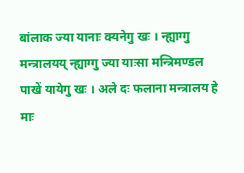बांलाक ज्या यानाः क्यनेगु खः । न्ह्याग्गु मन्त्रालयय् न्ह्याग्गु ज्या याःसा मन्त्रिमण्डल पाखें यायेगु खः । अले दः फलाना मन्त्रालय हे माः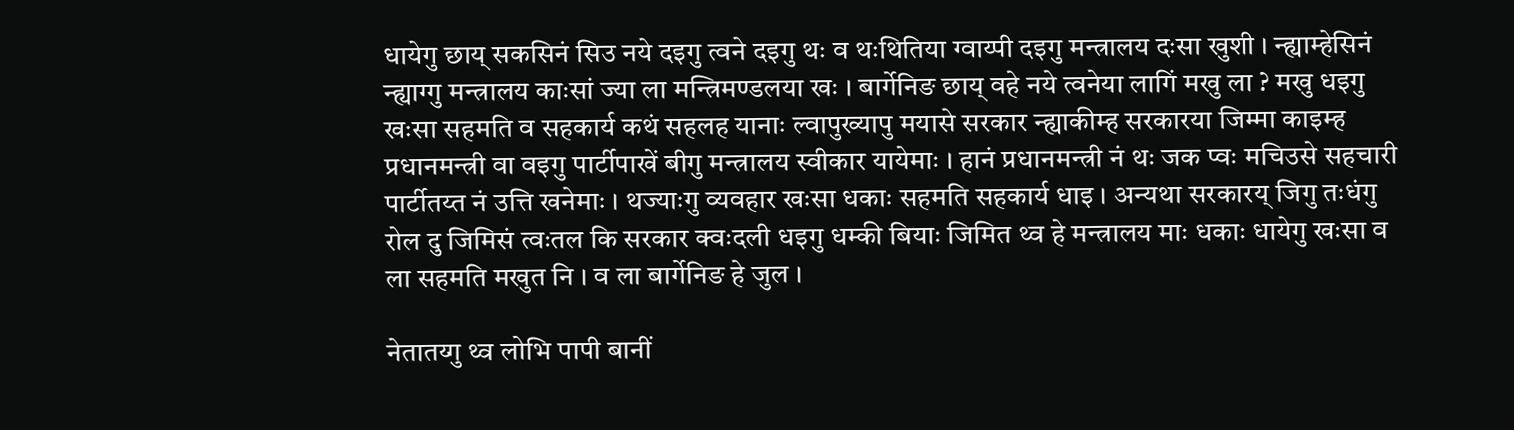धायेगु छाय् सकसिनं सिउ नये दइगु त्वने दइगु थः व थःथितिया ग्वाय्पी दइगु मन्त्रालय दःसा खुशी । न्ह्याम्हेसिनं न्ह्याग्गु मन्त्रालय काःसां ज्या ला मन्त्रिमण्डलया खः । बार्गेनिङ छाय् वहे नये त्वनेया लागिं मखु ला ? मखु धइगु खःसा सहमति व सहकार्य कथं सहलह यानाः ल्वापुख्यापु मयासे सरकार न्ह्याकीम्ह सरकारया जिम्मा काइम्ह प्रधानमन्त्री वा वइगु पार्टीपाखें बीगु मन्त्रालय स्वीकार यायेमाः । हानं प्रधानमन्त्री नं थः जक प्वः मचिउसे सहचारी पार्टीतय्त नं उत्ति खनेमाः । थज्याःगु व्यवहार खःसा धकाः सहमति सहकार्य धाइ । अन्यथा सरकारय् जिगु तःधंगु रोल दु जिमिसं त्वःतल कि सरकार क्वःदली धइगु धम्की बियाः जिमित थ्व हे मन्त्रालय माः धकाः धायेगु खःसा व ला सहमति मखुत नि । व ला बार्गेनिङ हे जुल ।

नेतातय्गु थ्व लोभि पापी बानीं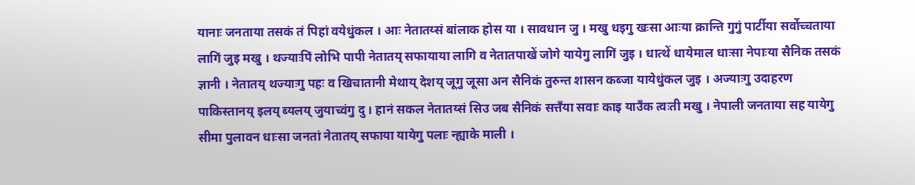यानाः जनताया तसकं तं पिहां वयेधुंकल । आः नेतातय्सं बांलाक होस या । सावधान जु । मखु धइगु खःसा आःया क्रान्ति गुगुं पार्टीया सर्वोच्चताया लागिं जुइ मखु । थज्याःपिं लोभि पापी नेतातय् सफायाया लागि व नेतातपाखें जोगे यायेगु लागिं जुइ । धात्थें धायेमाल धाःसा नेपाःया सैनिक तसकं ज्ञानी । नेतातय् थज्याःगु पहः व खिचातानी मेथाय् देशय् जूगु जूसा अन सैनिकं तुरुन्त शासन कब्जा यायेधुंकल जुइ । अज्याःगु उदाहरण पाकिस्तानय् इलय् ब्यलय् जुयाच्वंगु दु । हानं सकल नेतातय्सं सिउ जब सैनिकं सत्तँया सवाः काइ याउँक त्वःती मखु । नेपाली जनताया सह यायेगु सीमा पुलावन धाःसा जनतां नेतातय् सफाया यायेगु पलाः न्ह्याके माली ।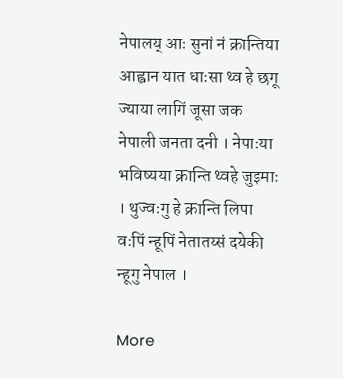नेपालय् आः सुनां नं क्रान्तिया आह्वान यात धाःसा थ्व हे छगू ज्याया लागिं जूसा जक नेपाली जनता दनी । नेपाःया भविष्यया क्रान्ति थ्वहे जुइमाः । थुज्वःगु हे क्रान्ति लिपा वःपिं न्हूपिं नेतातय्सं दयेकी न्हूगु नेपाल ।

More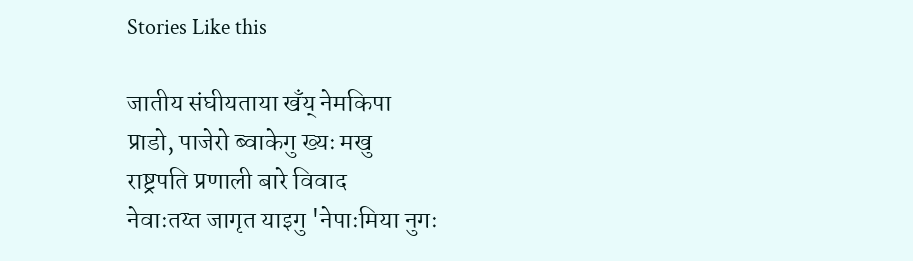Stories Like this

जातीय संघीयताया खँय् नेमकिपा
प्राडो, पाजेरो ब्वाकेगु ख्यः मखु
राष्ट्रपति प्रणाली बारे विवाद
नेवाःतय्त जागृत याइगु 'नेपाःमिया नुगः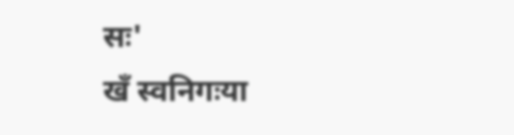सः'
खँ स्वनिगःया